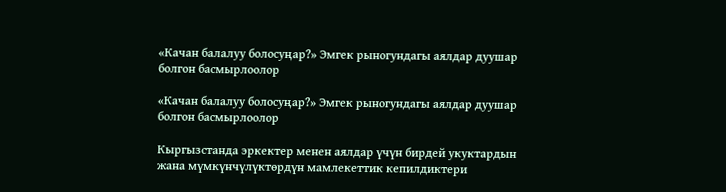«Качан балалуу болосуңар?» Эмгек рыногундагы аялдар дуушар болгон басмырлоолор

«Качан балалуу болосуңар?» Эмгек рыногундагы аялдар дуушар болгон басмырлоолор

Кыргызстанда эркектер менен аялдар үчүн бирдей укуктардын жана мүмкүнчүлүктөрдүн мамлекеттик кепилдиктери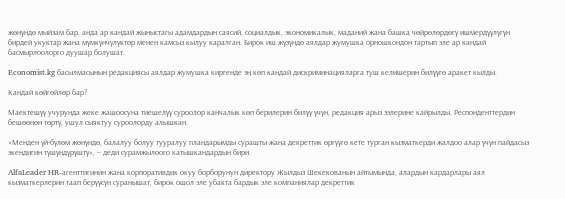жөнүндө мыйзам бар, анда ар кандай жыныстагы адамдардын саясий, социалдык, экономикалык, маданий жана башка чөйрөлөрдөгү ишмердүүлүгүн бирдей укуктар жана мүмкүнчүлүктөр менен камсыз кылуу каралган. Бирок иш жүзүндө аялдар жумушка орношкондон тартып эле ар кандай басмырлоолорго дуушар болушат.

Economist.kg басылмасынын редакциясы аялдар жумушка киргенде эң көп кандай дискриминацияларга туш келишерин билүүгө аракет кылды.

Кандай көйгөйлөр бар?

Маектешүү учурунда жеке жашоосуна тиешелүү суроолор канчалык көп берилерин билүү үчүн, редакция арыз ээлерине кайрылды. Респонденттердин бешөөнөн төртү, ушул сыяктуу суроолорду алышкан.

«Менден үй-бүлөм жөнүндө, балалуу болуу тууралуу пландарымды сурашты жана декреттик өргүүгө кете турган кызматкерди жалдоо алар үчүн пайдасыз экендигин түшүндүрүштү», – деди сурамжылоого катышкандардын бири.

AlfaLeader HR-агенттигинин жана корпоративдик окуу борборунун директору Жылдыз Шекекованын айтымында, алардын кардарлары аял кызматкерлерин таап берүүсүн суранышат, бирок ошол эле убакта бардык эле компаниялар декреттик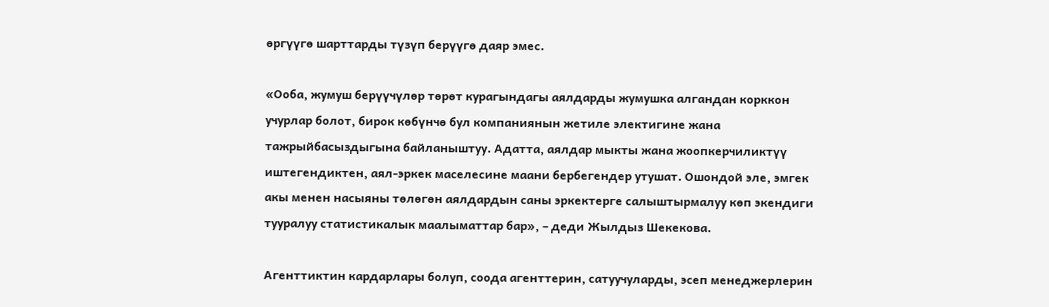өргүүгө шарттарды түзүп берүүгө даяр эмес.

«Ооба, жумуш берүүчүлөр төрөт курагындагы аялдарды жумушка алгандан корккон учурлар болот, бирок көбүнчө бул компаниянын жетиле электигине жана тажрыйбасыздыгына байланыштуу. Адатта, аялдар мыкты жана жоопкерчиликтүү иштегендиктен, аял-эркек маселесине маани бербегендер утушат. Ошондой эле, эмгек акы менен насыяны төлөгөн аялдардын саны эркектерге салыштырмалуу көп экендиги тууралуу статистикалык маалыматтар бар», – деди Жылдыз Шекекова.

Агенттиктин кардарлары болуп, соода агенттерин, сатуучуларды, эсеп менеджерлерин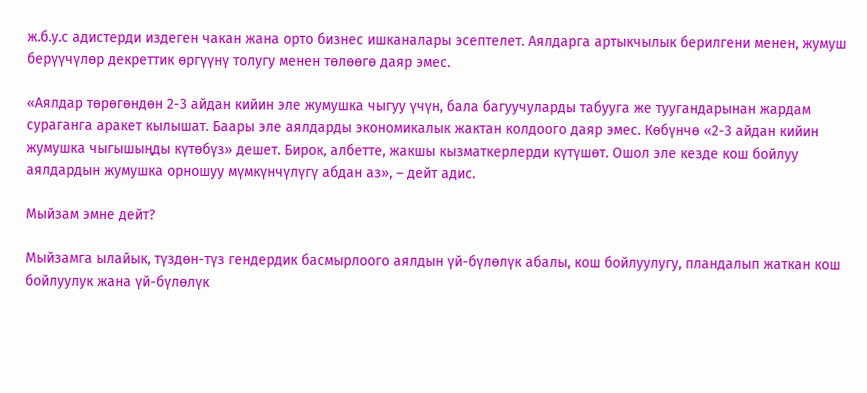ж.б.у.с адистерди издеген чакан жана орто бизнес ишканалары эсептелет. Аялдарга артыкчылык берилгени менен, жумуш берүүчүлөр декреттик өргүүнү толугу менен төлөөгө даяр эмес.

«Аялдар төрөгөндөн 2-3 айдан кийин эле жумушка чыгуу үчүн, бала багуучуларды табууга же туугандарынан жардам сураганга аракет кылышат. Баары эле аялдарды экономикалык жактан колдоого даяр эмес. Көбүнчө «2-3 айдан кийин жумушка чыгышыңды күтөбүз» дешет. Бирок, албетте, жакшы кызматкерлерди күтүшөт. Ошол эле кезде кош бойлуу аялдардын жумушка орношуу мүмкүнчүлүгү абдан аз», – дейт адис.

Мыйзам эмне дейт?

Мыйзамга ылайык, түздөн-түз гендердик басмырлоого аялдын үй-бүлөлүк абалы, кош бойлуулугу, пландалып жаткан кош бойлуулук жана үй-бүлөлүк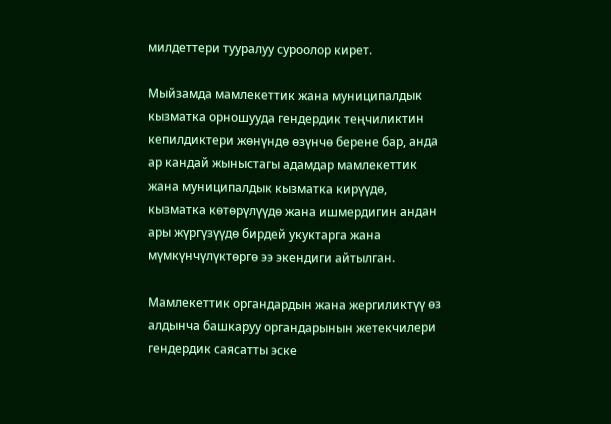милдеттери тууралуу суроолор кирет.

Мыйзамда мамлекеттик жана муниципалдык кызматка орношууда гендердик теңчиликтин кепилдиктери жөнүндө өзүнчө берене бар, анда ар кандай жыныстагы адамдар мамлекеттик жана муниципалдык кызматка кирүүдө, кызматка көтөрүлүүдө жана ишмердигин андан ары жүргүзүүдө бирдей укуктарга жана мүмкүнчүлүктөргө ээ экендиги айтылган.

Мамлекеттик органдардын жана жергиликтүү өз алдынча башкаруу органдарынын жетекчилери гендердик саясатты эске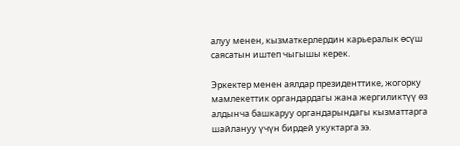алуу менен, кызматкерлердин карьералык өсүш саясатын иштеп чыгышы керек.

Эркектер менен аялдар президенттике, жогорку мамлекеттик органдардагы жана жергиликтүү өз алдынча башкаруу органдарындагы кызматтарга шайлануу үчүн бирдей укуктарга ээ.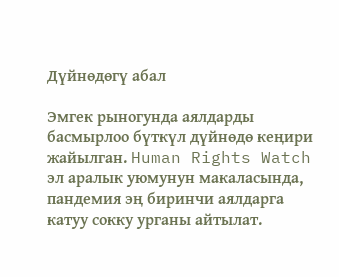Дүйнөдөгү абал

Эмгек рыногунда аялдарды басмырлоо бүткүл дүйнөдө кеңири жайылган. Human Rights Watch эл аралык уюмунун макаласында, пандемия эң биринчи аялдарга катуу сокку урганы айтылат.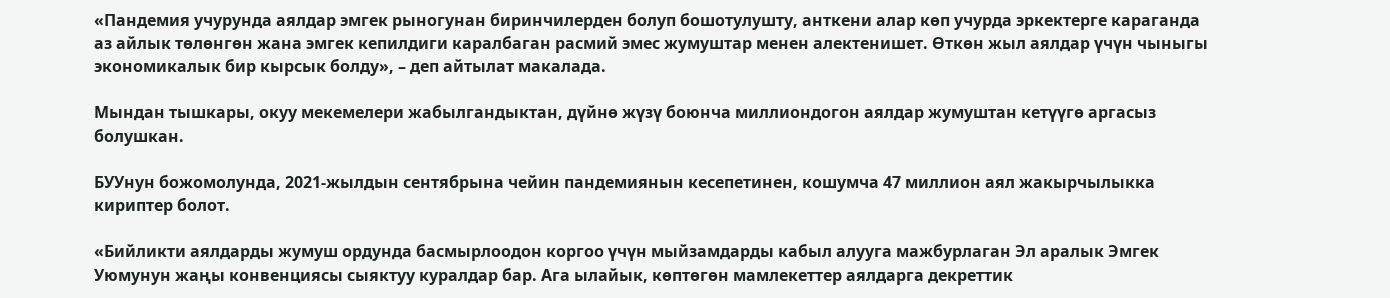«Пандемия учурунда аялдар эмгек рыногунан биринчилерден болуп бошотулушту, анткени алар көп учурда эркектерге караганда аз айлык төлөнгөн жана эмгек кепилдиги каралбаган расмий эмес жумуштар менен алектенишет. Өткөн жыл аялдар үчүн чыныгы экономикалык бир кырсык болду», – деп айтылат макалада.

Мындан тышкары, окуу мекемелери жабылгандыктан, дүйнө жүзү боюнча миллиондогон аялдар жумуштан кетүүгө аргасыз болушкан.

БУУнун божомолунда, 2021-жылдын сентябрына чейин пандемиянын кесепетинен, кошумча 47 миллион аял жакырчылыкка кириптер болот.

«Бийликти аялдарды жумуш ордунда басмырлоодон коргоо үчүн мыйзамдарды кабыл алууга мажбурлаган Эл аралык Эмгек Уюмунун жаңы конвенциясы сыяктуу куралдар бар. Ага ылайык, көптөгөн мамлекеттер аялдарга декреттик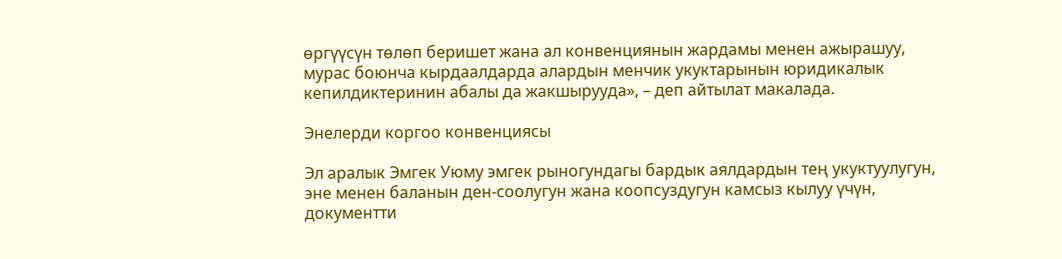өргүүсүн төлөп беришет жана ал конвенциянын жардамы менен ажырашуу, мурас боюнча кырдаалдарда алардын менчик укуктарынын юридикалык кепилдиктеринин абалы да жакшырууда», – деп айтылат макалада.

Энелерди коргоо конвенциясы

Эл аралык Эмгек Уюму эмгек рыногундагы бардык аялдардын тең укуктуулугун, эне менен баланын ден-соолугун жана коопсуздугун камсыз кылуу үчүн, документти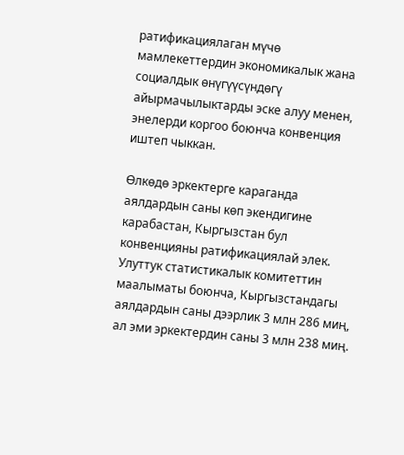ратификациялаган мүчө мамлекеттердин экономикалык жана социалдык өнүгүүсүндөгү айырмачылыктарды эске алуу менен, энелерди коргоо боюнча конвенция иштеп чыккан.

Өлкөдө эркектерге караганда аялдардын саны көп экендигине карабастан, Кыргызстан бул конвенцияны ратификациялай элек. Улуттук статистикалык комитеттин маалыматы боюнча, Кыргызстандагы аялдардын саны дээрлик 3 млн 286 миң, ал эми эркектердин саны 3 млн 238 миң.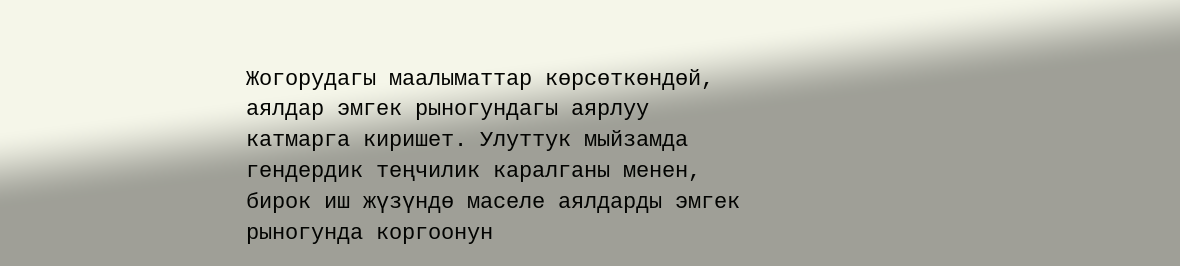Жогорудагы маалыматтар көрсөткөндөй, аялдар эмгек рыногундагы аярлуу катмарга киришет. Улуттук мыйзамда гендердик теңчилик каралганы менен, бирок иш жүзүндө маселе аялдарды эмгек рыногунда коргоонун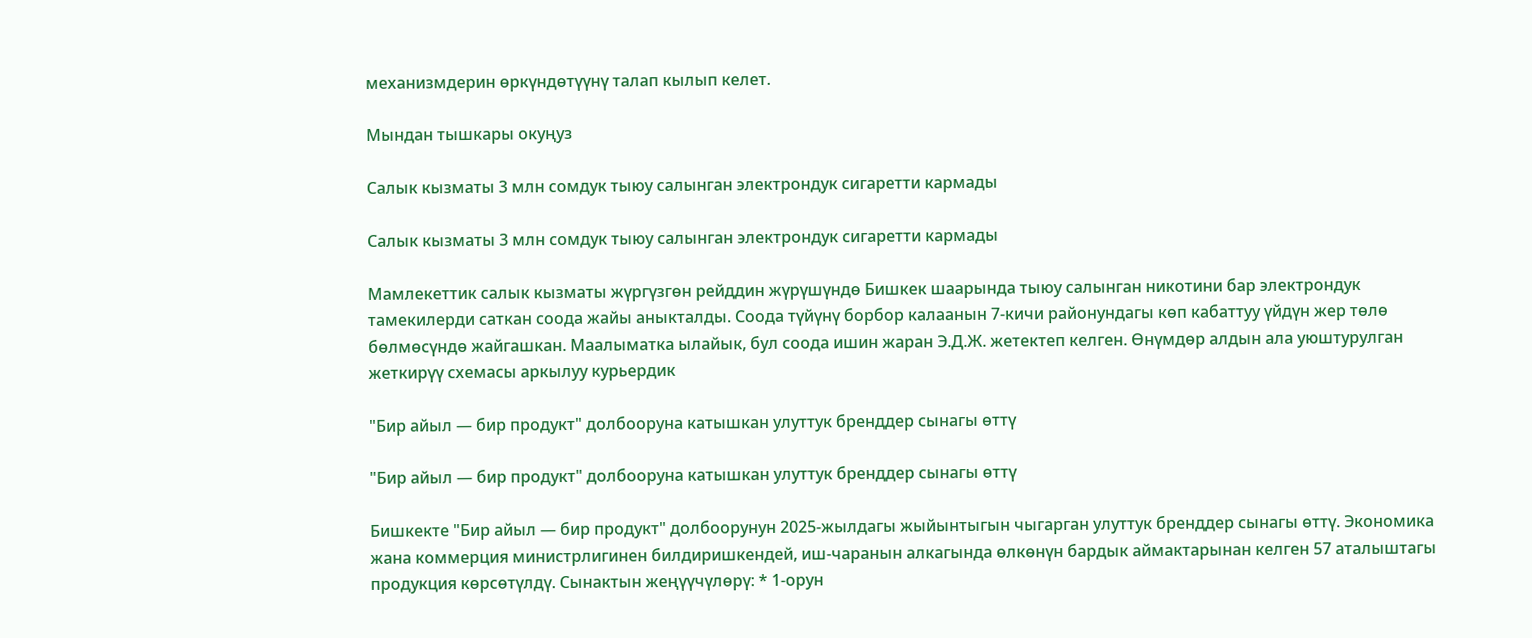механизмдерин өркүндөтүүнү талап кылып келет.

Мындан тышкары окуңуз

Салык кызматы 3 млн сомдук тыюу салынган электрондук сигаретти кармады

Салык кызматы 3 млн сомдук тыюу салынган электрондук сигаретти кармады

Мамлекеттик салык кызматы жүргүзгөн рейддин жүрүшүндө Бишкек шаарында тыюу салынган никотини бар электрондук тамекилерди саткан соода жайы аныкталды. Соода түйүнү борбор калаанын 7-кичи районундагы көп кабаттуу үйдүн жер төлө бөлмөсүндө жайгашкан. Маалыматка ылайык, бул соода ишин жаран Э.Д.Ж. жетектеп келген. Өнүмдөр алдын ала уюштурулган жеткирүү схемасы аркылуу курьердик

"Бир айыл — бир продукт" долбооруна катышкан улуттук бренддер сынагы өттү

"Бир айыл — бир продукт" долбооруна катышкан улуттук бренддер сынагы өттү

Бишкекте "Бир айыл — бир продукт" долбоорунун 2025-жылдагы жыйынтыгын чыгарган улуттук бренддер сынагы өттү. Экономика жана коммерция министрлигинен билдиришкендей, иш-чаранын алкагында өлкөнүн бардык аймактарынан келген 57 аталыштагы продукция көрсөтүлдү. Сынактын жеңүүчүлөрү: * 1-орун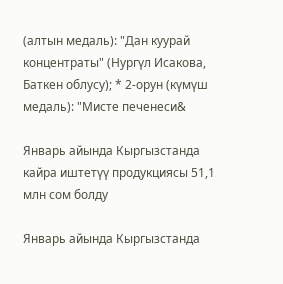(алтын медаль): "Дан куурай концентраты" (Нургүл Исакова, Баткен облусу); * 2-орун (күмүш медаль): "Мисте печенеси&

Январь айында Кыргызстанда кайра иштетүү продукциясы 51,1 млн сом болду

Январь айында Кыргызстанда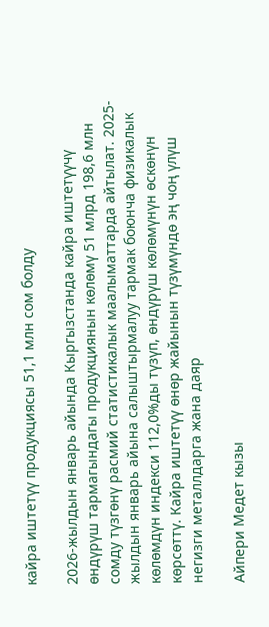кайра иштетүү продукциясы 51,1 млн сом болду

2026-жылдын январь айында Кыргызстанда кайра иштетүүчү өндүрүш тармагындагы продукциянын көлөмү 51 млрд 198,6 млн сомду түзгөнү расмий статистикалык маалыматтарда айтылат. 2025-жылдын январь айына салыштырмалуу тармак боюнча физикалык көлөмдүн индекси 112,0%ды түзүп, өндүрүш көлөмүнүн өскөнүн көрсөттү. Кайра иштетүү өнөр жайынын түзүмүндө эң чоң үлүш негизги металлдарга жана даяр

Айпери Медет кызы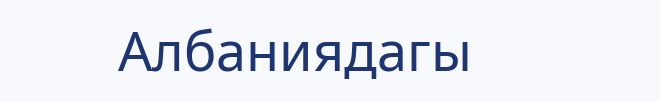Албаниядагы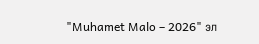"Muhamet Malo – 2026" эл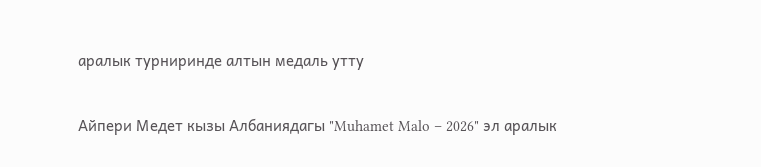аралык турниринде алтын медаль утту

Айпери Медет кызы Албаниядагы "Muhamet Malo – 2026" эл аралык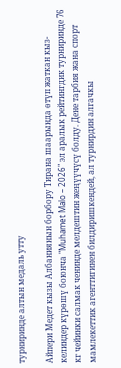турниринде алтын медаль утту

Айпери Медет кызы Албаниянын борбору Тирана шаарында өтүп жаткан кыз-келиндер күрөшү боюнча "Muhamet Malo – 2026" эл аралык рейтингдик турниринде 76 кг чейинки салмак ченинде мелдештин жеңүүчүсү болду. Дене тарбия жана спорт мамлекеттик агенттигинен билдиришкендей, ал турнирдин алгачкы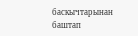баскычтарынан баштап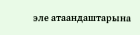эле атаандаштарына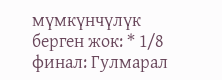мүмкүнчүлүк берген жок: * 1/8 финал: Гулмарал